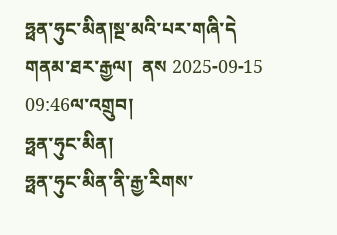ཧྥན་ཧུང་མིན།སྔ་མའི་པར་གཞི་དེ གནམ་ཐར་རྒྱལ།  ནས 2025-09-15 09:46ལ་འགྲུབ།
ཧྥན་ཧུང་མིན།
ཧྥན་ཧུང་མིན་ནི་རྒྱ་རིགས་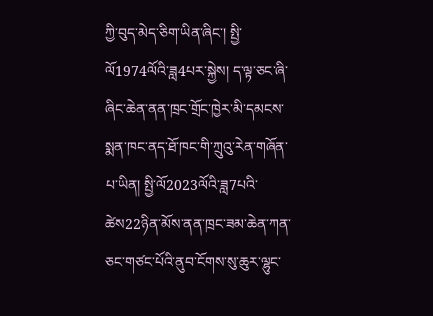ཀྱི་བུད་མེད་ཅིག་ཡིན་ཞིང་། སྤྱི་ལོ1974ལོའི་ཟླ4པར་སྐྱེས། ད་ལྟ་ཅང་ཞི་ཞིང་ཆེན་ནན་ཁྲང་གྲོང་ཁྱེར་མི་དམངས་སྨན་ཁང་ནད་ཐོ་ཁང་གི་ཀྲུའུ་རེན་གཞོན་པ་ཡིན། སྤྱི་ལོ2023ལོའི་ཟླ7པའི་ཚེས22ཉིན་མོས་ནན་ཁྲང་ཟམ་ཆེན་ཀན་ཅང་གཙང་པོའི་ནུབ་ངོགས་སུ་ཆུར་ལྷུང་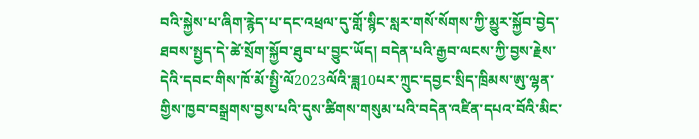བའི་སྐྱེས་པ་ཞིག་རྙེད་པ་དང་འཕྲལ་དུ་གློ་སྙིང་སླར་གསོ་སོགས་ཀྱི་མྱུར་སྐྱོབ་བྱེད་ཐབས་སྤྱད་དེ་ཚེ་སྲོག་སྐྱོབ་ཐུབ་པ་བྱུང་ཡོད། བདེན་པའི་རྒྱབ་ལངས་ཀྱི་བྱས་རྗེས་དེའི་དབང་གིས་ཁོ་མོ་སྤྱི་ལོ2023ལོའི་ཟླ10པར་ཀྲུང་དབྱང་སྲིད་ཁྲིམས་ཨུ་ལྷན་གྱིས་ཁྱབ་བསྒྲགས་བྱས་པའི་དུས་ཚིགས་གསུམ་པའི་བདེན་འཛིན་དཔའ་བོའི་མིང་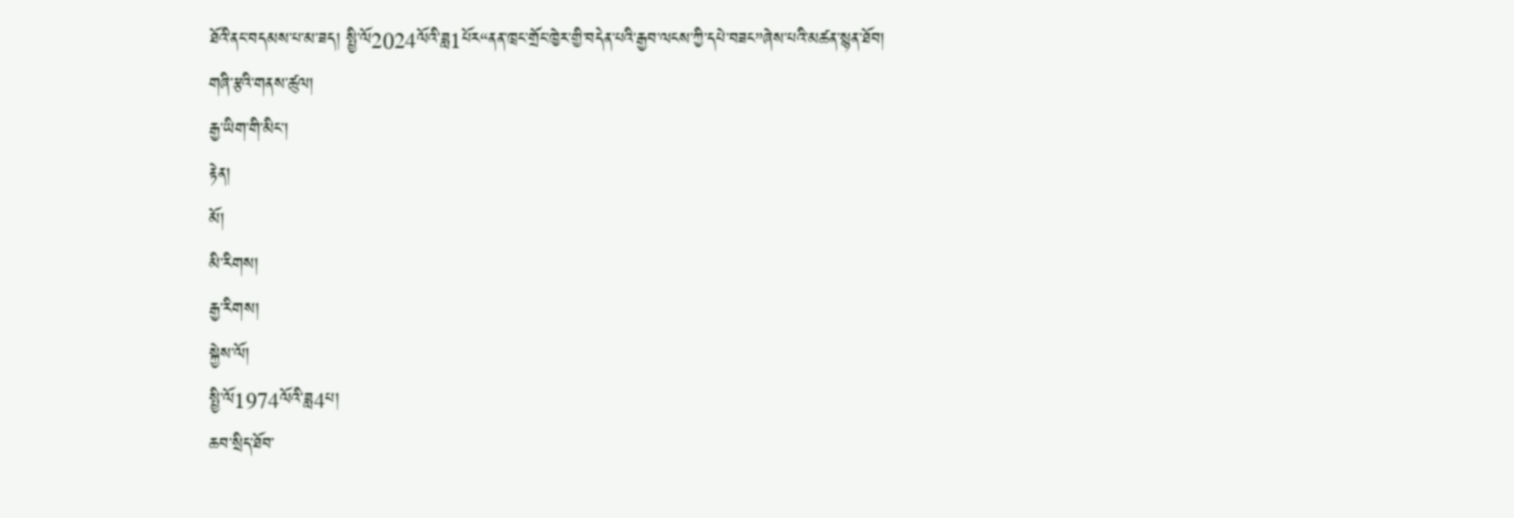ཐོའི་ནང་བདམས་པ་མ་ཟད། སྤྱི་ལོ2024ལོའི་ཟླ1པོར“ནན་ཁྲང་གྲོང་ཁྱེར་གྱི་བདེན་པའི་རྒྱབ་ལངས་ཀྱི་དཔེ་བཟང”ཞེས་པའི་མཚན་སྙན་ཐོབ།
གཞི་རྩའི་གནས་ཚུལ།
རྒྱ་ཡིག་གི་མིང་།
རྟེན།
མོ།
མི་རིགས།
རྒྱ་རིགས།
སྐྱེས་ལོ།
སྤྱི་ལོ1974ལོའི་ཟླ4པ།
ཆབ་སྲིད་ཐོབ་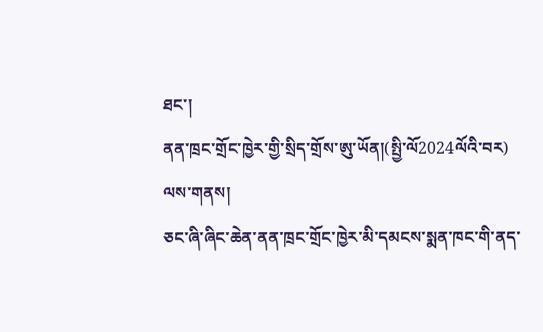ཐང་།
ནན་ཁྲང་གྲོང་ཁྱེར་གྱི་སྲིད་གྲོས་ཨུ་ཡོན།(སྤྱི་ལོ2024ལོའི་བར)
ལས་གནས།
ཅང་ཞི་ཞིང་ཆེན་ནན་ཁྲང་གྲོང་ཁྱེར་མི་དམངས་སྨན་ཁང་གི་ནད་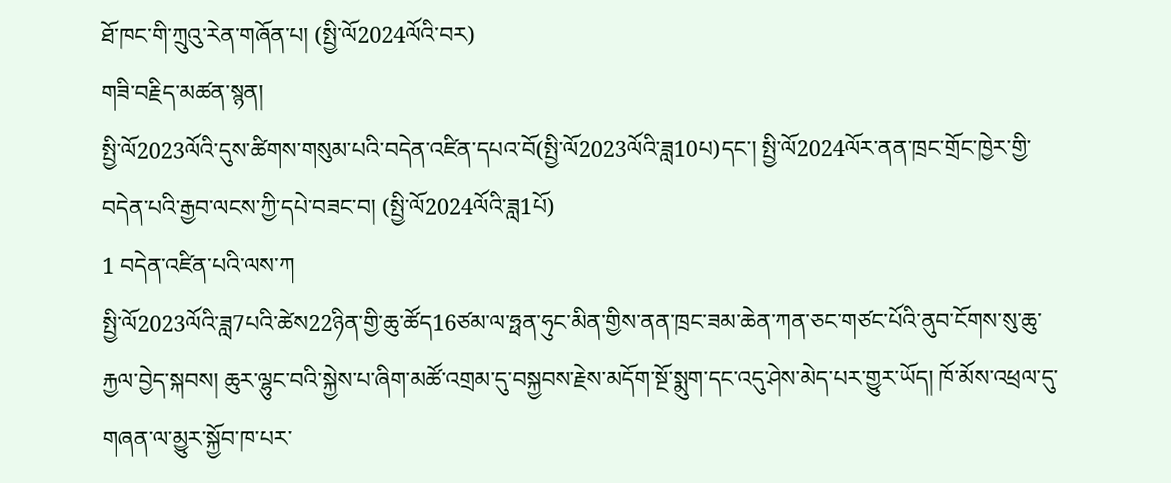ཐོ་ཁང་གི་ཀྲུའུ་རེན་གཞོན་པ། (སྤྱི་ལོ2024ལོའི་བར)
གཟི་བརྗིད་མཚན་སྙན།
སྤྱི་ལོ2023ལོའི་དུས་ཚིགས་གསུམ་པའི་བདེན་འཛིན་དཔའ་བོ(སྤྱི་ལོ2023ལོའི་ཟླ10པ)དང་། སྤྱི་ལོ2024ལོར་ནན་ཁྲང་གྲོང་ཁྱེར་གྱི་བདེན་པའི་རྒྱབ་ལངས་ཀྱི་དཔེ་བཟང་བ། (སྤྱི་ལོ2024ལོའི་ཟླ1པོ)
1 བདེན་འཛིན་པའི་ལས་ཀ
སྤྱི་ལོ2023ལོའི་ཟླ7པའི་ཚེས22ཉིན་གྱི་ཆུ་ཚོད16ཙམ་ལ་ཧྥན་ཧུང་མིན་གྱིས་ནན་ཁྲང་ཟམ་ཆེན་ཀན་ཅང་གཙང་པོའི་ནུབ་ངོགས་སུ་ཆུ་རྐྱལ་བྱེད་སྐབས། ཆུར་ལྷུང་བའི་སྐྱེས་པ་ཞིག་མཚོ་འགྲམ་དུ་བསྐྱབས་རྗེས་མདོག་སྔོ་སྨུག་དང་འདུ་ཤེས་མེད་པར་གྱུར་ཡོད། ཁོ་མོས་འཕྲལ་དུ་གཞན་ལ་མྱུར་སྐྱོབ་ཁ་པར་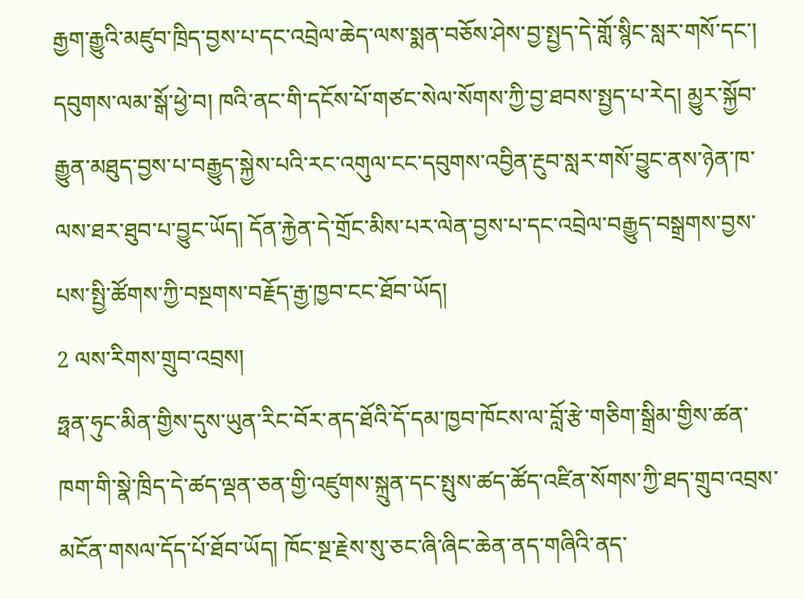རྒྱག་རྒྱུའི་མཛུབ་ཁྲིད་བྱས་པ་དང་འབྲེལ་ཆེད་ལས་སྨན་བཅོས་ཤེས་བྱ་སྤྱད་དེ་གློ་སྙིང་སླར་གསོ་དང་། དབུགས་ལམ་སྒོ་ཕྱེ་བ། ཁའི་ནང་གི་དངོས་པོ་གཙང་སེལ་སོགས་ཀྱི་བྱ་ཐབས་སྤྱད་པ་རེད། མྱུར་སྐྱོབ་རྒྱུན་མཐུད་བྱས་པ་བརྒྱུད་སྐྱེས་པའི་རང་འགུལ་ངང་དབུགས་འབྱིན་རྔུབ་སླར་གསོ་བྱུང་ནས་ཉེན་ཁ་ལས་ཐར་ཐུབ་པ་བྱུང་ཡོད། དོན་རྐྱེན་དེ་གྲོང་མིས་པར་ལེན་བྱས་པ་དང་འབྲེལ་བརྒྱུད་བསྒྲགས་བྱས་པས་སྤྱི་ཚོགས་ཀྱི་བསྔགས་བརྗོད་རྒྱ་ཁྱབ་ངང་ཐོབ་ཡོད།
2 ལས་རིགས་གྲུབ་འབྲས།
ཧྥན་ཧུང་མིན་གྱིས་དུས་ཡུན་རིང་བོར་ནད་ཐོའི་དོ་དམ་ཁྱབ་ཁོངས་ལ་བློ་རྩེ་གཅིག་སྒྲིམ་གྱིས་ཚན་ཁག་གི་སྣེ་ཁྲིད་དེ་ཚད་ལྡན་ཅན་གྱི་འཛུགས་སྐྲུན་དང་སྤུས་ཚད་ཚོད་འཛིན་སོགས་ཀྱི་ཐད་གྲུབ་འབྲས་མངོན་གསལ་དོད་པོ་ཐོབ་ཡོད། ཁོང་སྔ་རྗེས་སུ་ཅང་ཞི་ཞིང་ཆེན་ནད་གཞིའི་ནད་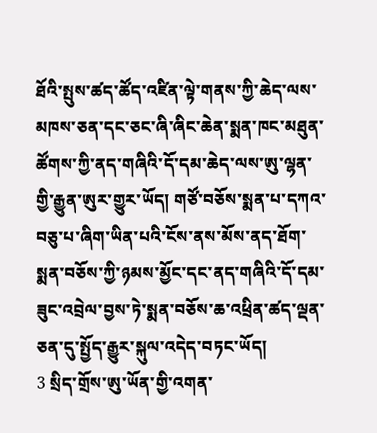ཐོའི་སྤུས་ཚད་ཚོད་འཛིན་ལྟེ་གནས་ཀྱི་ཆེད་ལས་མཁས་ཅན་དང་ཅང་ཞི་ཞིང་ཆེན་སྨན་ཁང་མཐུན་ཚོགས་ཀྱི་ནད་གཞིའི་དོ་དམ་ཆེད་ལས་ཨུ་ལྷན་གྱི་རྒྱུན་ཨུར་གྱུར་ཡོད། གཙོ་བཅོས་སྨན་པ་དཀའ་བཅུ་པ་ཞིག་ཡིན་པའི་ངོས་ནས་མོས་ནད་ཐོག་སྨན་བཅོས་ཀྱི་ཉམས་མྱོང་དང་ནད་གཞིའི་དོ་དམ་ཟུང་འབྲེལ་བྱས་ཏེ་སྨན་བཅོས་ཆ་འཕྲིན་ཚད་ལྡན་ཅན་དུ་སྤྱོད་རྒྱུར་སྐུལ་འདེད་བཏང་ཡོད།
3 སྲིད་གྲོས་ཨུ་ཡོན་གྱི་འགན་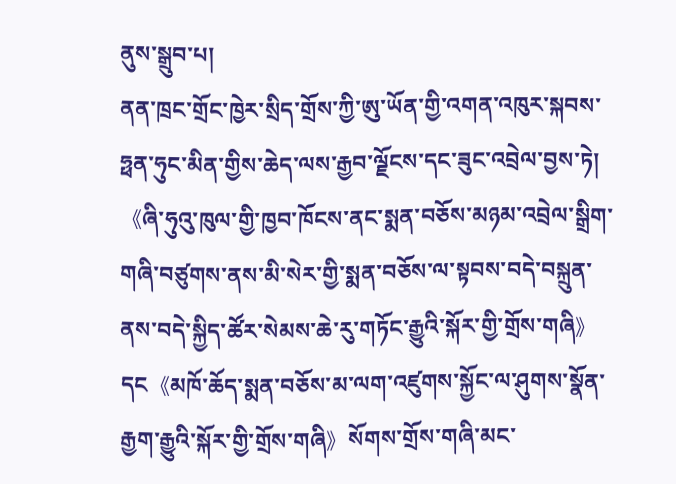ནུས་སྒྲུབ་པ།
ནན་ཁྲང་གྲོང་ཁྱེར་སྲིད་གྲོས་ཀྱི་ཨུ་ཡོན་གྱི་འགན་འཁུར་སྐབས་ཧྥན་ཧུང་མིན་གྱིས་ཆེད་ལས་རྒྱབ་ལྗོངས་དང་ཟུང་འབྲེལ་བྱས་ཏེ། 《ཞི་ཧུའུ་ཁུལ་གྱི་ཁྱབ་ཁོངས་ནང་སྨན་བཅོས་མཉམ་འབྲེལ་སྒྲིག་གཞི་བཙུགས་ནས་མི་སེར་གྱི་སྨན་བཅོས་ལ་སྟབས་བདེ་བསྐྲུན་ནས་བདེ་སྐྱིད་ཚོར་སེམས་ཆེ་རུ་གཏོང་རྒྱུའི་སྐོར་གྱི་གྲོས་གཞི》དང《མཁོ་ཆོད་སྨན་བཅོས་མ་ལག་འཛུགས་སྐྱོང་ལ་ཤུགས་སྣོན་རྒྱག་རྒྱུའི་སྐོར་གྱི་གྲོས་གཞི》སོགས་གྲོས་གཞི་མང་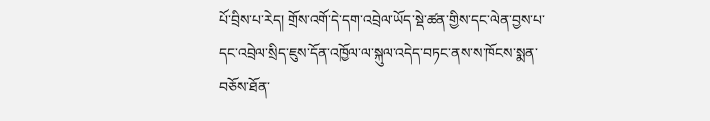པོ་བྲིས་པ་རེད། གྲོས་འགོ་དེ་དག་འབྲེལ་ཡོད་སྡེ་ཚན་གྱིས་དང་ལེན་བྱས་པ་དང་འབྲེལ་སྲིད་ཇུས་དོན་འཁྱོལ་ལ་སྐུལ་འདེད་བཏང་ནས་ས་ཁོངས་སྨན་བཅོས་ཐོན་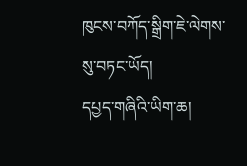ཁུངས་བཀོད་སྒྲིག་ཇེ་ལེགས་སུ་བཏང་ཡོད།
དཔྱད་གཞིའི་ཡིག་ཆ།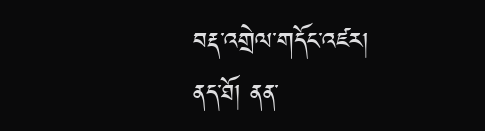བརྡ་འགྲེལ་གདོང་འཛར།
ནད་ཐོ། ནན་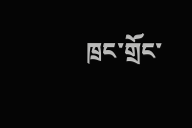ཁྲང་གྲོང་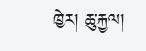ཁྱེར། ཆུ་རྐྱལ།